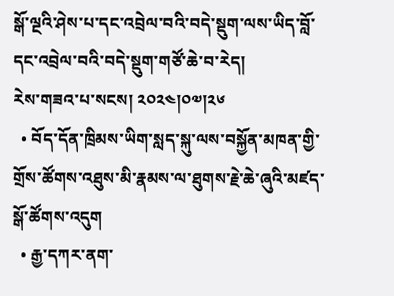སྒོ་ལྔའི་ཤེས་པ་དང་འབྲེལ་བའི་བདེ་སྡུག་ལས་ཡིད་བློ་དང་འབྲེལ་བའི་བདེ་སྡུག་གཙོ་ཆེ་བ་རེད།
རེས་གཟའ་པ་སངས། ༢༠༢༤།༠༧།༢༦
  • བོད་དོན་ཁྲིམས་ཡིག་སླད་སྐུ་ལས་བསྐྱོན་མཁན་གྱི་གྲོས་ཚོགས་འཐུས་མི་རྣམས་ལ་ཐུགས་རྗེ་ཆེ་ཞུའི་མཛད་སྒོ་ཚོགས་འདུག
  • རྒྱ་དཀར་ནག་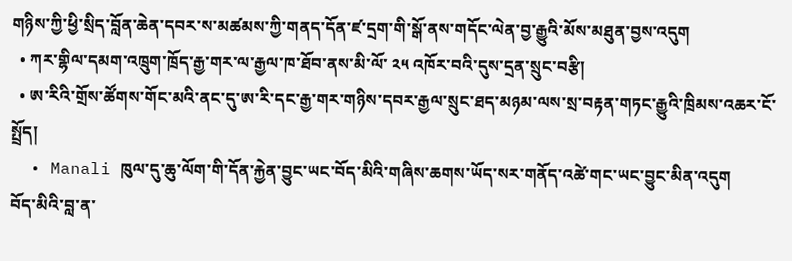གཉིས་ཀྱི་ཕྱི་སྲིད་བློན་ཆེན་དབར་ས་མཚམས་ཀྱི་གནད་དོན་ཛ་དྲག་གི་སྒོ་ནས་གདོང་ལེན་བྱ་རྒྱུའི་མོས་མཐུན་བྱས་འདུག
  • ཀར་གྷིལ་དམག་འཁྲུག་ཁྲོད་རྒྱ་གར་ལ་རྒྱལ་ཁ་ཐོབ་ནས་མི་ལོ་ ༢༥ འཁོར་བའི་དུས་དྲན་སྲུང་བརྩི།
  • ཨ་རིའི་གྲོས་ཚོགས་གོང་མའི་ནང་དུ་ཨ་རི་དང་རྒྱ་གར་གཉིས་དབར་རྒྱལ་སྲུང་ཐད་མཉམ་ལས་སྲ་བརྟན་གཏང་རྒྱུའི་ཁྲིམས་འཆར་ངོ་སྤྲོད།
  • Manali ཁུལ་དུ་ཆུ་ལོག་གི་དོན་རྐྱེན་བྱུང་ཡང་བོད་མིའི་གཞིས་ཆགས་ཡོད་སར་གནོད་འཚེ་གང་ཡང་བྱུང་མིན་འདུག
བོད་མིའི་བླ་ན་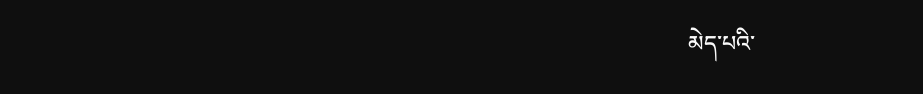མེད་པའི་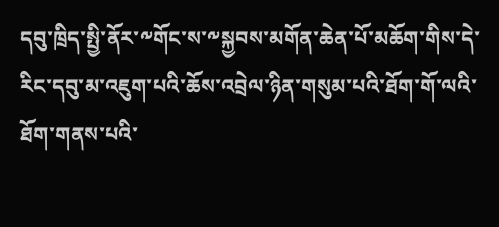དབུ་ཁྲིད་སྤྱི་ནོར་༸གོང་ས་༸སྐྱབས་མགོན་ཆེན་པོ་མཆོག་གིས་དེ་རིང་དབུ་མ་འཇུག་པའི་ཆོས་འབྲེལ་ཉིན་གསུམ་པའི་ཐོག་གོ་ལའི་ཐོག་གནས་པའི་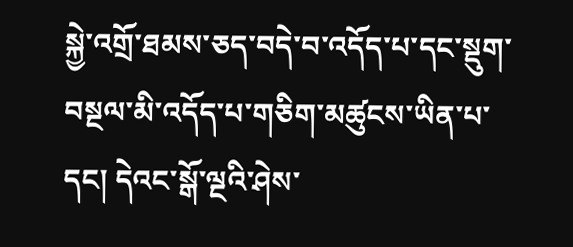སྐྱེ་འགྲོ་ཐམས་ཅད་བདེ་བ་འདོད་པ་དང་སྡུག་བསྔལ་མི་འདོད་པ་གཅིག་མཚུངས་ཡིན་པ་དང། དེའང་སྒོ་ལྔའི་ཤེས་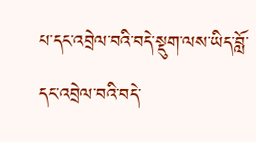པ་དང་འབྲེལ་བའི་བདེ་སྡུག་ལས་ཡིད་བློ་དང་འབྲེལ་བའི་བདེ་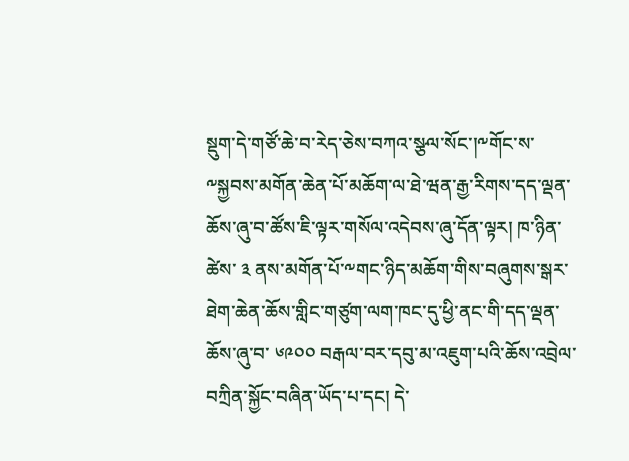སྡུག་དེ་གཙོ་ཆེ་བ་རེད་ཅེས་བཀའ་སྩལ་སོང་།༸གོང་ས་༸སྐྱབས་མགོན་ཆེན་པོ་མཆོག་ལ་ཐེ་ཝན་རྒྱ་རིགས་དད་ལྡན་ཆོས་ཞུ་བ་ཚོས་ཇི་ལྟར་གསོལ་འདེབས་ཞུ་དོན་ལྟར། ཁ་ཉིན་ཚེས་ ༣ ནས་མགོན་པོ་༸གང་ཉིད་མཆོག་གིས་བཞུགས་སྒར་ཐེག་ཆེན་ཆོས་གླིང་གཙུག་ལག་ཁང་དུ་ཕྱི་ནང་གི་དད་ལྡན་ཆོས་ཞུ་བ་ ༦༩༠༠ བརྒལ་བར་དབུ་མ་འཇུག་པའི་ཆོས་འབྲེལ་བཀྲིན་སྐྱོང་བཞིན་ཡོད་པ་དང། དེ་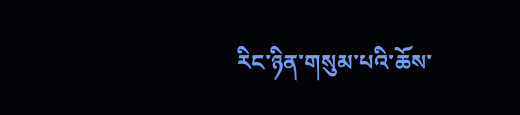རིང་ཉིན་གསུམ་པའི་ཆོས་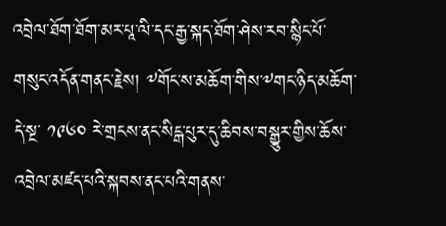འབྲེལ་ཐོག་ཐོག་མར་པཱ་ལི་དང་རྒྱ་སྐད་ཐོག་ཤེས་རབ་སྙིང་པོ་གསུང་འདོན་གནང་རྗེས། ༸གོང་ས་མཆོག་གིས་༸གང་ཉིད་མཆོག་དེ་སྔ་ ༡༩༦༠ རེ་གྲངས་ནང་སིངྒ་པུར་དུ་ཆིབས་བསྒྱུར་གྱིས་ཆོས་འབྲེལ་མཛད་པའི་སྐབས་ནང་པའི་གནས་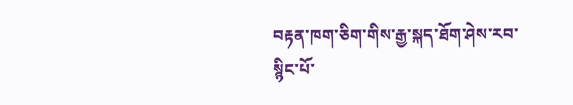བརྟན་ཁག་ཅིག་གིས་རྒྱ་སྐད་ཐོག་ཤེས་རབ་སྙིང་པོ་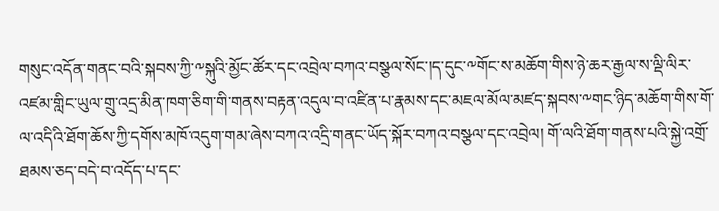གསུང་འདོན་གནང་བའི་སྐབས་ཀྱི་༸སྐུའི་མྱོང་ཚོར་དང་འབྲེལ་བཀའ་བསྩལ་སོང་།ད་དུང་༸གོང་ས་མཆོག་གིས་ཉེ་ཆར་རྒྱལ་ས་ལྡི་ལིར་འཛམ་གླིང་ཡུལ་གྲུ་འདྲ་མིན་ཁག་ཅིག་གི་གནས་བརྟན་འདུལ་བ་འཛིན་པ་རྣམས་དང་མཇལ་མོལ་མཛད་སྐབས་༸གང་ཉིད་མཆོག་གིས་གོ་ལ་འདིའི་ཐོག་ཆོས་ཀྱི་དགོས་མཁོ་འདུག་གམ་ཞེས་བཀའ་འདྲི་གནང་ཡོད་སྐོར་བཀའ་བསྩལ་དང་འབྲེལ། གོ་ལའི་ཐོག་གནས་པའི་སྐྱེ་འགྲོ་ཐམས་ཅད་བདེ་བ་འདོད་པ་དང་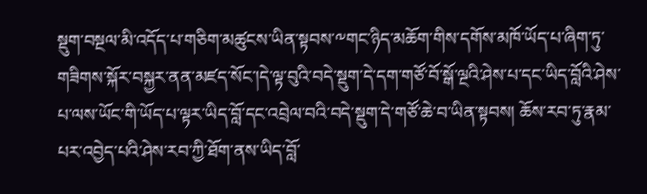སྡུག་བསྔལ་མི་འདོད་པ་གཅིག་མཚུངས་ཡིན་སྟབས་༸གང་ཉིད་མཆོག་གིས་དགོས་མཁོ་ཡོད་པ་ཞིག་ཏུ་གཟིགས་སྐོར་བསྐྱར་ནན་མཛད་སོང་།དེ་ལྟ་བུའི་བདེ་སྡུག་དེ་དག་གཙོ་བོ་སྒོ་ལྔའི་ཤེས་པ་དང་ཡིད་བློའི་ཤེས་པ་ལས་ཡོང་གི་ཡོད་པ་ལྟར་ཡིད་བློ་དང་འབྲེལ་བའི་བདེ་སྡུག་དེ་གཙོ་ཆེ་བ་ཡིན་སྟབས། ཆོས་རབ་ཏུ་རྣམ་པར་འབྱེད་པའི་ཤེས་རབ་ཀྱི་ཐོག་ནས་ཡིད་བློ་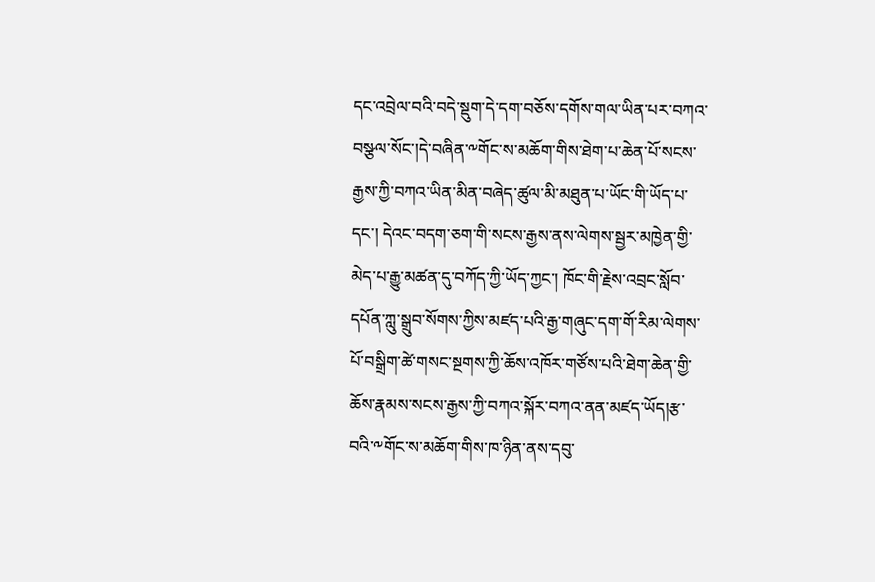དང་འབྲེལ་བའི་བདེ་སྡུག་དེ་དག་བཅོས་དགོས་གལ་ཡིན་པར་བཀའ་བསྩལ་སོང་།དེ་བཞིན་༸གོང་ས་མཆོག་གིས་ཐེག་པ་ཆེན་པོ་སངས་རྒྱས་ཀྱི་བཀའ་ཡིན་མིན་བཞེད་ཚུལ་མི་མཐུན་པ་ཡོང་གི་ཡོད་པ་དང་། དེའང་བདག་ཅག་གི་སངས་རྒྱས་ནས་ལེགས་སྦྱར་མཁྱེན་གྱི་མེད་པ་རྒྱུ་མཚན་དུ་བཀོད་ཀྱི་ཡོད་ཀྱང་། ཁོང་གི་རྗེས་འབྲང་སློབ་དཔོན་ཀླུ་སྒྲུབ་སོགས་ཀྱིས་མཛད་པའི་རྒྱ་གཞུང་དག་གོ་རིམ་ལེགས་པོ་བསྒྲིག་ཚེ་གསང་སྔགས་ཀྱི་ཆོས་འཁོར་གཙོས་པའི་ཐེག་ཆེན་གྱི་ཆོས་རྣམས་སངས་རྒྱས་ཀྱི་བཀའ་སྐོར་བཀའ་ནན་མཛད་ཡོད།རྩ་བའི་༸གོང་ས་མཆོག་གིས་ཁ་ཉིན་ནས་དབུ་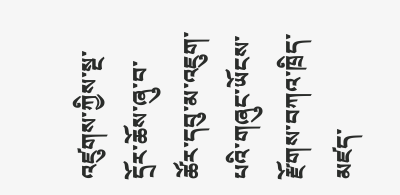འཛུགས་ཀྱིས་སྔ་དྲོར་ཆོས་ཞུ་བ་ཚོར་དབུ་མ་འཇུག་པའི་གཞུང་ཡོངས་རྫོགས་བཀའ་ཁྲིད་མཛད་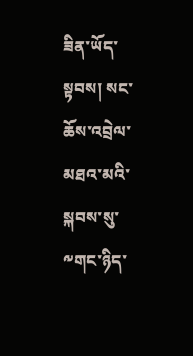ཟིན་ཡོད་སྟབས། སང་ཆོས་འབྲེལ་མཐའ་མའི་སྐབས་སུ་༸གང་ཉིད་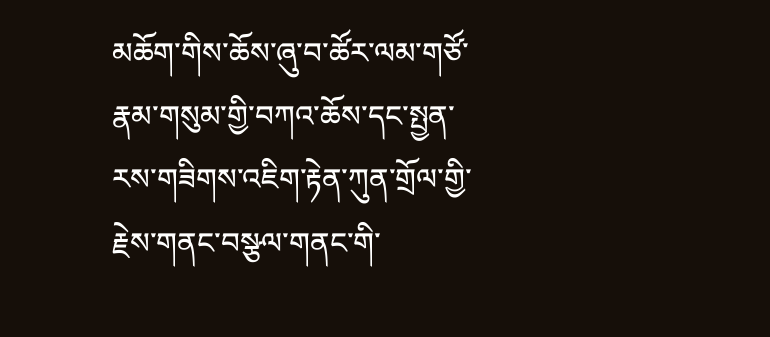མཆོག་གིས་ཆོས་ཞུ་བ་ཚོར་ལམ་གཙོ་རྣམ་གསུམ་གྱི་བཀའ་ཆོས་དང་སྤྱན་རས་གཟིགས་འཇིག་རྟེན་ཀུན་གྲོལ་གྱི་རྗེས་གནང་བསྩལ་གནང་གི་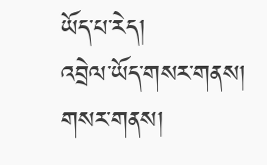ཡོད་པ་རེད།
འབྲེལ་ཡོད་གསར་གནས།
གསར་གནས།